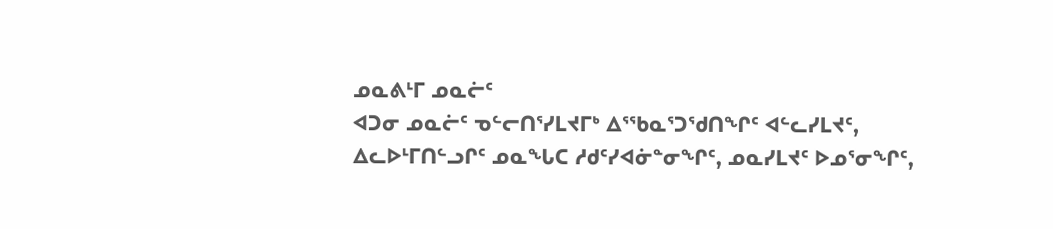ᓄᓇᕕᒻᒥ ᓄᓇᓖᑦ
ᐊᑐᓂ ᓄᓇᓖᑦ ᓀᓪᓕᑎᕐᓯᒪᔪᒥᒃ ᐃᕐᖃᓇᕐᑐᖁᑎᖏᑦ ᐊᓪᓚᓯᒪᔪᑦ, ᐃᓚᐅᒻᒥᑎᓪᓗᒋᑦ ᓄᓇᖓᑕ ᓱᑯᑦᓯᐊᓃᓐᓂᖏᑦ, ᓄᓇᓯᒪᔪᑦ ᐅᓄᕐᓂᖏᑦ,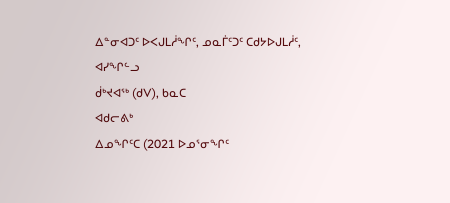ᐃᓐᓂᐊᑐᑦ ᐅᐸᒍᒪᓲᖏᑦ, ᓄᓇᒦᑦᑐᑦ ᑕᑯᔭᐅᒍᒪᓲᑦ, ᐊᓯᖏᓪᓗ
ᑰᒃᔪᐊᖅ (ᑯᐯ), ᑲᓇᑕ
ᐊᑯᓕᕕᒃ
ᐃᓄᖏᑦᑕ (2021 ᐅᓄᕐᓂᖏᑦ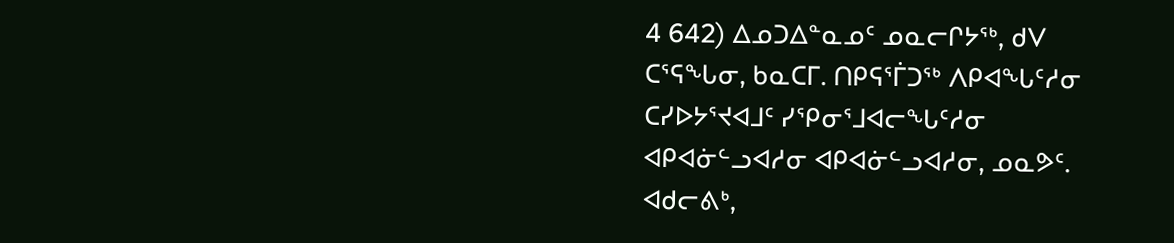4 642) ᐃᓄᑐᐃᓐᓇᓄᑦ ᓄᓇᓕᒋᔭᖅ, ᑯᐯ ᑕᕐᕋᖓᓂ, ᑲᓇᑕᒥ. ᑎᑭᕋᕐᒦᑐᖅ ᐱᑭᐊᖓᑦᓱᓂ ᑕᓯᐅᔭᕐᔪᐊᒧᑦ ᓯᕿᓂᕐᒧᐊᓕᖓᑦᓱᓂ ᐊᑭᐊᓃᓪᓗᐊᓱᓂ ᐊᑭᐊᓃᓪᓗᐊᓱᓂ, ᓄᓇᕗᑦ.
ᐊᑯᓕᕕᒃ,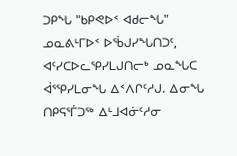ᑐᑭᖓ "ᑲᑭᕙᐅᑉ ᐊᑯᓕᖓ" ᓄᓇᕕᒻᒥᐅᑉ ᐅᖄᒍᓯᖓᑎᑐᑦ, ᐊᑦᓯᑕᐅᓚᕿᓯᒪᒍᑎᓕᒃ ᓄᓇᖓᑕ ᐋᕐᕿᓯᒪᓂᖓ ᐃᑉᐱᒋᑦᓱᒍ. ᐃᓂᖓ ᑎᑭᕋᕐᒦᑐᖅ ᐃᒻᒧᐊᓃᑦᓱᓂ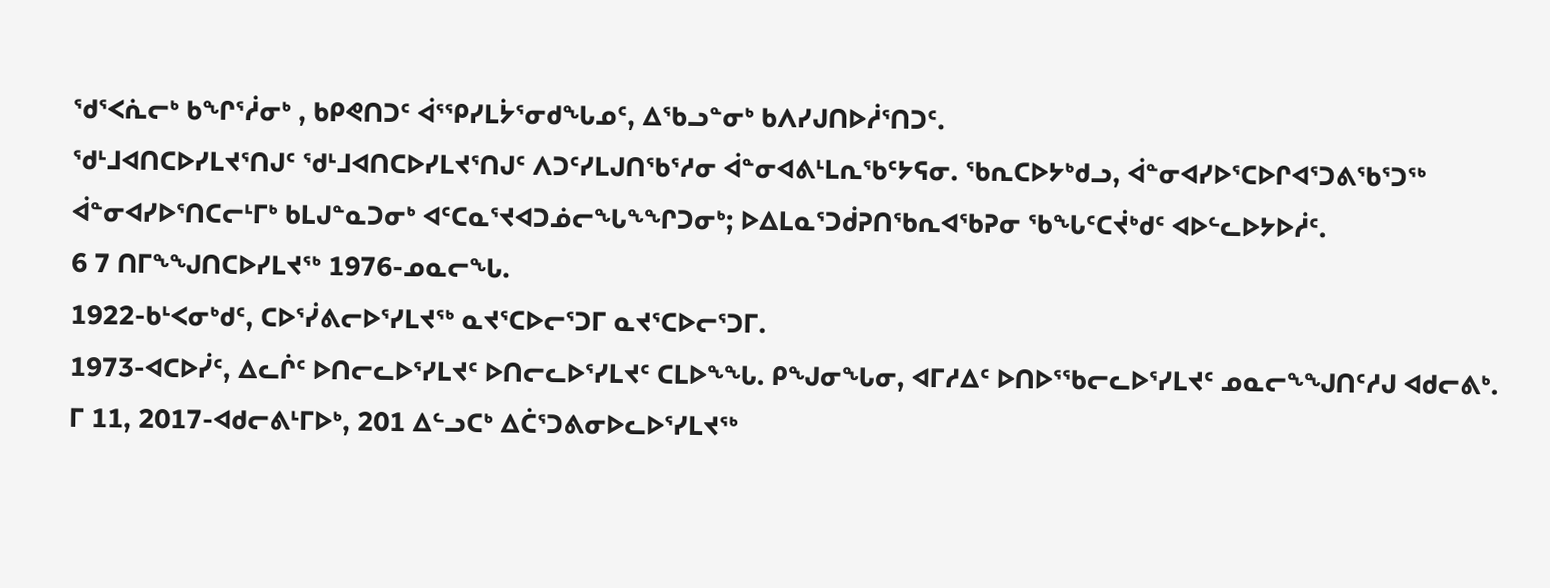ᖁᕐᐸᕇᓕᒃ ᑲᖏᕐᓲᓂᒃ , ᑲᑭᕙᑎᑐᑦ ᐋᕐᕿᓯᒪᔮᕐᓂᑯᖓᓄᑦ, ᐃᖃᓗᓐᓂᒃ ᑲᐱᓯᒍᑎᐅᓲᕐᑎᑐᑦ.
ᖁᒻᒧᐊᑎᑕᐅᓯᒪᔪᕐᑎᒍᑦ ᖁᒻᒧᐊᑎᑕᐅᓯᒪᔪᕐᑎᒍᑦ ᐱᑐᑦᓯᒪᒍᑎᖃᕐᓱᓂ ᐋᓐᓂᐊᕕᒻᒪᕆᖃᑦᔭᕋᓂ. ᖃᕆᑕᐅᔭᒃᑯᓗ, ᐋᓐᓂᐊᓯᐅᕐᑕᐅᒋᐊᕐᑐᕕᖃᕐᑐᖅ ᐋᓐᓂᐊᓯᐅᕐᑎᑕᓕᒻᒥᒃ ᑲᒪᒍᓐᓇᑐᓂᒃ ᐊᑦᑕᓇᕐᔪᐊᑐᓅᓕᖓᖕᖏᑐᓂᒃ; ᐅᐃᒪᓇᕐᑐᑰᕈᑎᖃᕆᐊᖃᕈᓂ ᖃᖓᑦᑕᔫᒃᑯᑦ ᐊᐅᓪᓚᐅᔭᐅᓲᑦ.
6 7 ᑎᒥᖕᖑᑎᑕᐅᓯᒪᔪᖅ 1976-ᓄᓇᓕᖓ.
1922-ᑲᒻᐸᓂᒃᑯᑦ, ᑕᐅᕐᓰᕕᓕᐅᕐᓯᒪᔪᖅ ᓇᔪᕐᑕᐅᓕᕐᑐᒥ ᓇᔪᕐᑕᐅᓕᕐᑐᒥ.
1973-ᐊᑕᐅᓰᑦ, ᐃᓚᒌᑦ ᐅᑎᓕᓚᐅᕐᓯᒪᔪᑦ ᐅᑎᓕᓚᐅᕐᓯᒪᔪᑦ ᑕᒪᐅᖕᖓ. ᑭᖑᓂᖓᓂ, ᐊᒥᓱᐃᑦ ᐅᑎᐅᕐᖃᓕᓚᐅᕐᓯᒪᔪᑦ ᓄᓇᓕᖕᖑᑎᑦᓱᒍ ᐊᑯᓕᕕᒃ.
ᒥ 11, 2017-ᐊᑯᓕᕕᒻᒥᐅᒃ, 201 ᐃᓪᓗᑕᒃ ᐃᑖᕐᑐᕕᓂᐅᓚᐅᕐᓯᒪᔪᖅ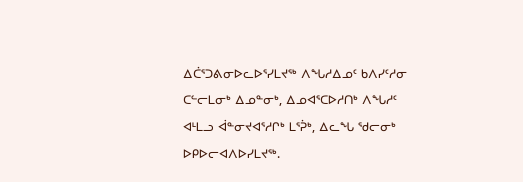ᐃᑖᕐᑐᕕᓂᐅᓚᐅᕐᓯᒪᔪᖅ ᐱᖓᓱᐃᓄᑦ ᑲᐱᓯᑦᓱᓂ ᑕᓪᓕᒪᓂᒃ ᐃᓄᓐᓂᒃ, ᐃᓄᐊᕐᑕᐅᓱᑎᒃ ᐱᖓᓱᑦ ᐊᒻᒪᓗ ᐋᓐᓂᔪᐊᕐᓱᒋᒃ ᒪᕐᕉᒃ, ᐃᓚᖓ ᖁᓕᓂᒃ ᐅᑭᐅᓕᐊᐱᐅᓯᒪᔪᖅ.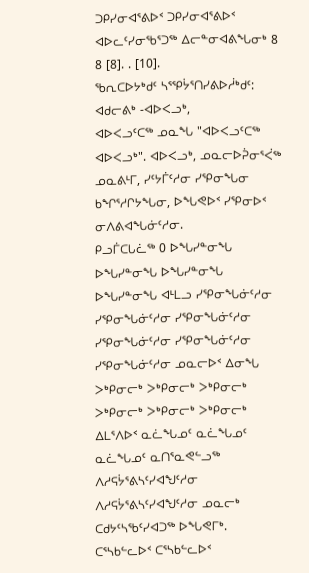ᑐᑭᓯᓂᐊᕐᕕᐅᑉ ᑐᑭᓯᓂᐊᕐᕕᐅᑉ ᐊᐅᓚᑦᓯᓂᖃᕐᑐᖅ ᐃᓕᓐᓂᐊᕕᖓᓂᒃ 8 8 [8]. . [10].
ᖃᕆᑕᐅᔭᒃᑯᑦ ᓴᕐᕿᔮᕐᑎᓯᕕᐅᓲᒃᑯᑦ: ᐊᑯᓕᕕᒃ -ᐊᐅᐸᓗᒃ,
ᐊᐅᐸᓗᑦᑕᖅ ᓄᓇᖓ "ᐊᐅᐸᓗᑦᑕᖅ ᐊᐅᐸᓗᒃ". ᐊᐅᐸᓗᒃ, ᓄᓇᓕᐅᕉᓂᕐᐹᖅ ᓄᓇᕕᒻᒥ, ᓯᑦᔭᒦᑦᓱᓂ ᓯᕿᓂᖓᓂ ᑲᖏᕐᓱᒋᔭᖓᓂ, ᐅᖓᕙᐅᑉ ᓯᕿᓂᐅᑉ ᓂᐱᕕᐊᖓᓃᑦᓱᓂ.
ᑭᓗᒦᑕᒐᓛᖅ 0 ᐅᖓᓯᓐᓂᖓ ᐅᖓᓯᓐᓂᖓ ᐅᖓᓯᓐᓂᖓ ᐅᖓᓯᓐᓂᖓ ᐊᒻᒪᓗ ᓯᕿᓂᖓᓃᑦᓱᓂ ᓯᕿᓂᖓᓃᑦᓱᓂ ᓯᕿᓂᖓᓃᑦᓱᓂ ᓯᕿᓂᖓᓃᑦᓱᓂ ᓯᕿᓂᖓᓃᑦᓱᓂ ᓯᕿᓂᖓᓃᑦᓱᓂ ᓄᓇᓕᐅᑉ ᐃᓂᖓ ᐳᒃᑭᓂᓕᒃ ᐳᒃᑭᓂᓕᒃ ᐳᒃᑭᓂᓕᒃ ᐳᒃᑭᓂᓕᒃ ᐳᒃᑭᓂᓕᒃ ᐳᒃᑭᓂᓕᒃ ᐃᒪᕐᐱᐅᑉ ᓇᓛᖓᓄᑦ ᓇᓛᖓᓄᑦ ᓇᓛᖓᓄᑦ ᓇᑎᕐᓇᕙᓪᓗᖅ ᐱᓱᕋᔮᕐᕕᓴᑦᓯᐊᖑᑦᓱᓂ ᐱᓱᕋᔮᕐᕕᓴᑦᓯᐊᖑᑦᓱᓂ ᓄᓇᓕᒃ ᑕᑯᔭᑦᓴᖃᑦᓯᐊᑐᖅ ᐅᖓᕙᒥᒃ.
ᑕᕐᓴᑲᓪᓚᐅᑉ ᑕᕐᓴᑲᓪᓚᐅᑉ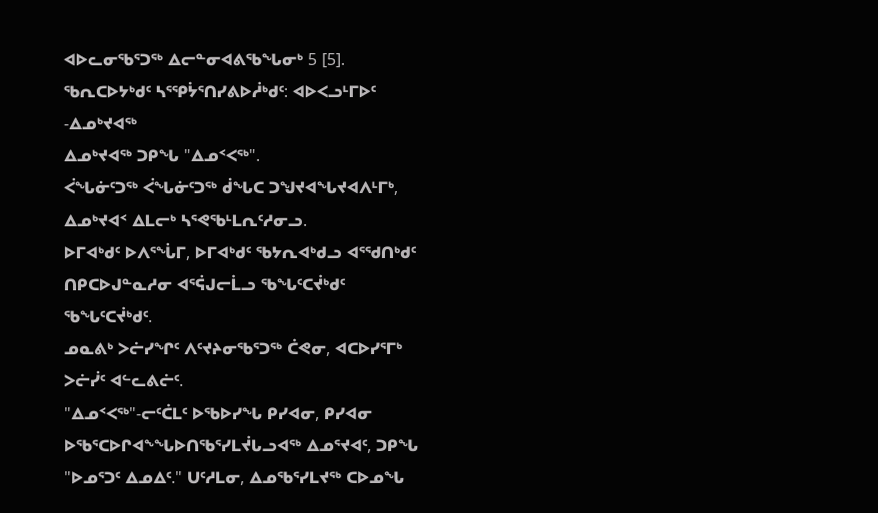ᐊᐅᓚᓂᖃᕐᑐᖅ ᐃᓕᓐᓂᐊᕕᖃᖓᓂᒃ 5 [5].
ᖃᕆᑕᐅᔭᒃᑯᑦ ᓴᕐᕿᔮᕐᑎᓯᕕᐅᓲᒃᑯᑦ: ᐊᐅᐸᓗᒻᒥᐅᑦ -ᐃᓄᒃᔪᐊᖅ
ᐃᓄᒃᔪᐊᖅ ᑐᑭᖓ "ᐃᓄᑉᐸᖅ".
ᐹᖓᓃᑦᑐᖅ ᐹᖓᓃᑦᑐᖅ ᑰᖓᑕ ᑐᖑᔪᐊᖓᔪᐊᐱᒻᒥᒃ, ᐃᓄᒃᔪᐊᑉ ᐃᒪᓕᒃ ᓴᕐᕙᖃᒻᒪᕆᑦᓱᓂᓗ.
ᐅᒥᐊᒃᑯᑦ ᐅᐱᕐᖔᒥ, ᐅᒥᐊᒃᑯᑦ ᖃᔭᕆᐊᒃᑯᓗ ᐊᕐᖁᑎᒃᑯᑦ ᑎᑭᑕᐅᒍᓐᓇᓱᓂ ᐊᕐᕌᒍᓕᒫᓗ ᖃᖓᑦᑕᔫᒃᑯᑦ ᖃᖓᑦᑕᔫᒃᑯᑦ.
ᓄᓇᕕᒃ ᐳᓖᓯᖏᑦ ᐱᑦᔪᔨᓂᖃᕐᑐᖅ ᑖᕙᓂ, ᐊᑕᐅᓯᕐᒥᒃ ᐳᓖᓰᑦ ᐊᓪᓚᕕᓖᑦ.
"ᐃᓄᑉᐸᖅ"-ᓕᑦᑖᒪᑦ ᐅᖃᐅᓯᖓ ᑭᓯᐊᓂ, ᑭᓯᐊᓂ ᐅᖃᕐᑕᐅᒋᐊᖕᖓᐅᑎᖃᕐᓯᒪᔫᒐᓗᐊᖅ ᐃᓄᕐᔪᐊᑦ, ᑐᑭᖓ "ᐅᓄᕐᑐᑦ ᐃᓄᐃᑦ." ᑌᑦᓱᒪᓂ, ᐃᓄᖃᕐᓯᒪᔪᖅ ᑕᐅᓄᖓ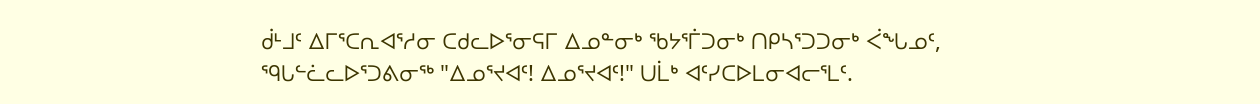ᑰᒻᒧᑦ ᐃᒥᕐᑕᕆᐊᕐᓱᓂ ᑕᑯᓚᐅᕐᓂᕋᒥ ᐃᓄᓐᓂᒃ ᖃᔭᕐᒦᑐᓂᒃ ᑎᑭᓴᕐᑐᑐᓂᒃ ᐹᖓᓄᑦ, ᙯᒐᓪᓛᓚᐅᕐᑐᕕᓂᖅ "ᐃᓄᕐᔪᐊᑦ! ᐃᓄᕐᔪᐊᑦ!" ᑌᒫᒃ ᐊᑦᓯᑕᐅᒪᓂᐊᓕᕐᒪᑦ.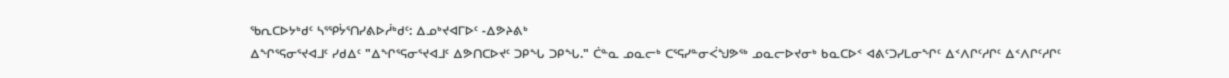ᖃᕆᑕᐅᔭᒃᑯᑦ ᓴᕐᕿᔮᕐᑎᓯᕕᐅᓲᒃᑯᑦ: ᐃᓄᒃᔪᐊᒥᐅᑦ -ᐃᕗᔨᕕᒃ
ᐃᖏᕐᕋᓂᕐᔪᐊᒧᑦ ᓯᑯᐃᑦ "ᐃᖏᕐᕋᓂᕐᔪᐊᒧᑦ ᐃᕗᑎᑕᐅᔪᑦ ᑐᑭᖓ ᑐᑭᖓ." ᑖᓐᓇ ᓄᓇᓕᒃ ᑕᕐᕋᓯᓐᓂᐹᖑᕗᖅ ᓄᓇᓕᐅᔪᓂᒃ ᑲᓇᑕᐅᑉ ᐊᕕᑦᑐᓯᒪᓂᖏᑦ ᐃᑉᐱᒋᑦᓱᒋᑦ ᐃᑉᐱᒋᑦᓱᒋᑦ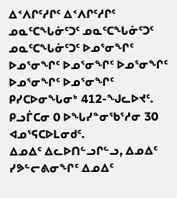ᐃᑉᐱᒋᑦᓱᒋᑦ ᐃᑉᐱᒋᑦᓱᒋᑦ ᓄᓇᑦᑕᖓᓃᑦᑐᑦ ᓄᓇᑦᑕᖓᓃᑦᑐᑦ ᓄᓇᑦᑕᖓᓃᑦᑐᑦ ᐅᓄᕐᓂᖏᑦ ᐅᓄᕐᓂᖏᑦ ᐅᓄᕐᓂᖏᑦ ᐅᓄᕐᓂᖏᑦ ᐅᓄᕐᓂᖏᑦ ᐅᓄᕐᓂᖏᑦ ᑭᓯᑕᐅᓂᖓᓂᒃ 412-ᖑᓚᐅᔪᑦ. ᑭᓗᒦᑕᓂ 0 ᐅᖓᓯᓐᓂᖃᕐᓱᓂ 30 ᐊᓄᕐᕋᑕᐅᒪᓂᑯᑦ.
ᐃᓄᐃᑦ ᐃᓚᐅᑎᓪᓗᒋᓪᓗ, ᐃᓄᐃᑦ ᓯᕗᓪᓕᕕᓂᖏᑦ ᐃᓄᐃᑦ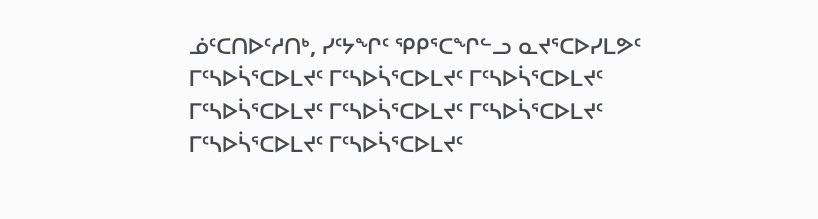ᓅᑦᑕᑎᐅᑦᓱᑎᒃ, ᓯᑦᔭᖏᑦ ᕿᑭᕐᑕᖏᓪᓗ ᓇᔪᕐᑕᐅᓯᒪᕗᑦ ᒥᑦᓴᐅᓵᕐᑕᐅᒪᔪᑦ ᒥᑦᓴᐅᓵᕐᑕᐅᒪᔪᑦ ᒥᑦᓴᐅᓵᕐᑕᐅᒪᔪᑦ ᒥᑦᓴᐅᓵᕐᑕᐅᒪᔪᑦ ᒥᑦᓴᐅᓵᕐᑕᐅᒪᔪᑦ ᒥᑦᓴᐅᓵᕐᑕᐅᒪᔪᑦ ᒥᑦᓴᐅᓵᕐᑕᐅᒪᔪᑦ ᒥᑦᓴᐅᓵᕐᑕᐅᒪᔪᑦ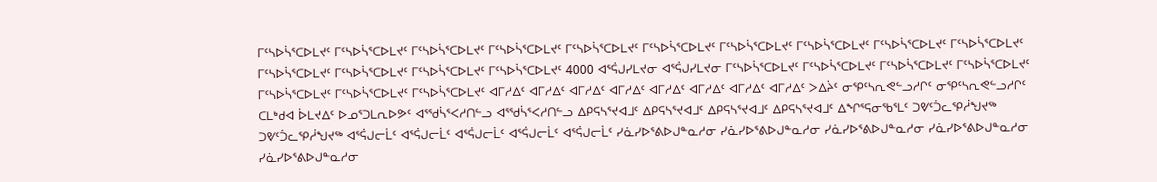ᒥᑦᓴᐅᓵᕐᑕᐅᒪᔪᑦ ᒥᑦᓴᐅᓵᕐᑕᐅᒪᔪᑦ ᒥᑦᓴᐅᓵᕐᑕᐅᒪᔪᑦ ᒥᑦᓴᐅᓵᕐᑕᐅᒪᔪᑦ ᒥᑦᓴᐅᓵᕐᑕᐅᒪᔪᑦ ᒥᑦᓴᐅᓵᕐᑕᐅᒪᔪᑦ ᒥᑦᓴᐅᓵᕐᑕᐅᒪᔪᑦ ᒥᑦᓴᐅᓵᕐᑕᐅᒪᔪᑦ ᒥᑦᓴᐅᓵᕐᑕᐅᒪᔪᑦ ᒥᑦᓴᐅᓵᕐᑕᐅᒪᔪᑦ ᒥᑦᓴᐅᓵᕐᑕᐅᒪᔪᑦ ᒥᑦᓴᐅᓵᕐᑕᐅᒪᔪᑦ ᒥᑦᓴᐅᓵᕐᑕᐅᒪᔪᑦ ᒥᑦᓴᐅᓵᕐᑕᐅᒪᔪᑦ 4000 ᐊᕐᕌᒍᓯᒪᔪᓂ ᐊᕐᕌᒍᓯᒪᔪᓂ ᒥᑦᓴᐅᓵᕐᑕᐅᒪᔪᑦ ᒥᑦᓴᐅᓵᕐᑕᐅᒪᔪᑦ ᒥᑦᓴᐅᓵᕐᑕᐅᒪᔪᑦ ᒥᑦᓴᐅᓵᕐᑕᐅᒪᔪᑦ ᒥᑦᓴᐅᓵᕐᑕᐅᒪᔪᑦ ᒥᑦᓴᐅᓵᕐᑕᐅᒪᔪᑦ ᒥᑦᓴᐅᓵᕐᑕᐅᒪᔪᑦ ᐊᒥᓱᐃᑦ ᐊᒥᓱᐃᑦ ᐊᒥᓱᐃᑦ ᐊᒥᓱᐃᑦ ᐊᒥᓱᐃᑦ ᐊᒥᓱᐃᑦ ᐊᒥᓱᐃᑦ ᐊᒥᓱᐃᑦ ᐳᐃᔩᑦ ᓂᕿᑦᓴᕆᕙᓪᓗᓱᒋᑦ ᓂᕿᑦᓴᕆᕙᓪᓗᓱᒋᑦ ᑕᒪᒃᑯᐊ ᐆᒪᔪᐃᑦ ᐅᓄᕐᑐᒪᕆᐅᕗᑦ ᐊᕐᖁᓵᕐᐸᓱᑎᓪᓗ ᐊᕐᖁᓵᕐᐸᓱᑎᓪᓗ ᐃᑭᕋᓴᕐᔪᐊᒧᑦ ᐃᑭᕋᓴᕐᔪᐊᒧᑦ ᐃᑭᕋᓴᕐᔪᐊᒧᑦ ᐃᑭᕋᓴᕐᔪᐊᒧᑦ ᐃᖏᕐᕋᓂᖃᕐᒪᑦ ᑐᕓᑦᑑᓚᕿᓲᖑᔪᖅ ᑐᕓᑦᑑᓚᕿᓲᖑᔪᖅ ᐊᕐᕌᒍᓕᒫᑦ ᐊᕐᕌᒍᓕᒫᑦ ᐊᕐᕌᒍᓕᒫᑦ ᐊᕐᕌᒍᓕᒫᑦ ᐊᕐᕌᒍᓕᒫᑦ ᓯᓈᓯᐅᕐᕕᐅᒍᓐᓇᓱᓂ ᓯᓈᓯᐅᕐᕕᐅᒍᓐᓇᓱᓂ ᓯᓈᓯᐅᕐᕕᐅᒍᓐᓇᓱᓂ ᓯᓈᓯᐅᕐᕕᐅᒍᓐᓇᓱᓂ ᓯᓈᓯᐅᕐᕕᐅᒍᓐᓇᓱᓂ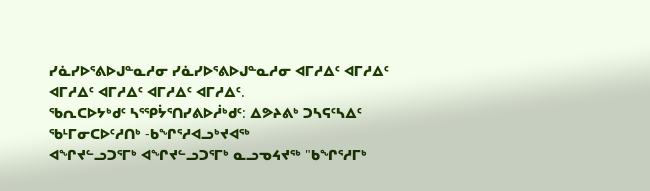ᓯᓈᓯᐅᕐᕕᐅᒍᓐᓇᓱᓂ ᓯᓈᓯᐅᕐᕕᐅᒍᓐᓇᓱᓂ ᐊᒥᓱᐃᑦ ᐊᒥᓱᐃᑦ ᐊᒥᓱᐃᑦ ᐊᒥᓱᐃᑦ ᐊᒥᓱᐃᑦ ᐊᒥᓱᐃᑦ.
ᖃᕆᑕᐅᔭᒃᑯᑦ ᓴᕐᕿᔮᕐᑎᓯᕕᐅᓲᒃᑯᑦ: ᐃᕗᔨᕕᒃ ᑐᓴᕋᑦᓴᐃᑦ ᖃᒻᒥᓂᑕᐅᑦᓱᑎᒃ -ᑲᖏᕐᓱᐊᓗᒃᔪᐊᖅ
ᐊᖏᔪᓪᓗᑐᕐᒥᒃ ᐊᖏᔪᓪᓗᑐᕐᒥᒃ ᓇᓗᓀᔦᔪᖅ "ᑲᖏᕐᓱᒥᒃ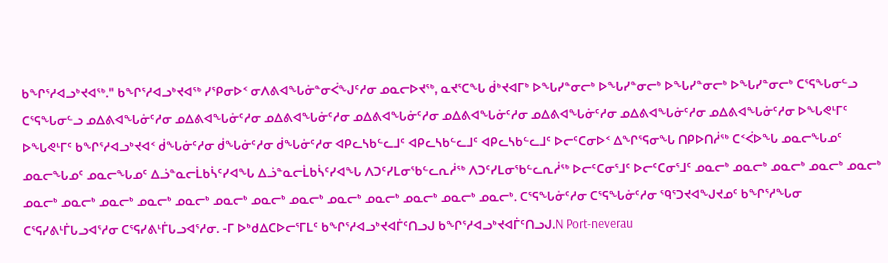ᑲᖏᕐᓱᐊᓗᒃᔪᐊᖅ." ᑲᖏᕐᓱᐊᓗᒃᔪᐊᖅ ᓯᕿᓂᐅᑉ ᓂᐱᕕᐊᖓᓃᓐᓂᐹᖑᑦᓱᓂ ᓄᓇᓕᐅᔪᖅ, ᓇᔪᕐᑕᖓ ᑰᒃᔪᐊᒥᒃ ᐅᖓᓯᓐᓂᓕᒃ ᐅᖓᓯᓐᓂᓕᒃ ᐅᖓᓯᓐᓂᓕᒃ ᐅᖓᓯᓐᓂᓕᒃ ᑕᕐᕋᖓᓂᓪᓗ ᑕᕐᕋᖓᓂᓪᓗ ᓄᐃᕕᐊᖓᓃᑦᓱᓂ ᓄᐃᕕᐊᖓᓃᑦᓱᓂ ᓄᐃᕕᐊᖓᓃᑦᓱᓂ ᓄᐃᕕᐊᖓᓃᑦᓱᓂ ᓄᐃᕕᐊᖓᓃᑦᓱᓂ ᓄᐃᕕᐊᖓᓃᑦᓱᓂ ᓄᐃᕕᐊᖓᓃᑦᓱᓂ ᓄᐃᕕᐊᖓᓃᑦᓱᓂ ᐅᖓᕙᒻᒥᑦ ᐅᖓᕙᒻᒥᑦ ᑲᖏᕐᓱᐊᓗᒃᔪᐊᑉ ᑰᖓᓃᑦᓱᓂ ᑰᖓᓃᑦᓱᓂ ᑰᖓᓃᑦᓱᓂ ᐊᑭᓚᓴᑲᓪᓚᒧᑦ ᐊᑭᓚᓴᑲᓪᓚᒧᑦ ᐊᑭᓚᓴᑲᓪᓚᒧᑦ ᐅᓕᑦᑕᓂᐅᑉ ᐃᖏᕐᕋᓂᖓ ᑎᑭᐅᑎᓲᖅ ᑕᑉᐹᐅᖓ ᓄᓇᓕᖓᓄᑦ ᓄᓇᓕᖓᓄᑦ ᓄᓇᓕᖓᓄᑦ ᐃᓘᓐᓇᓕᒫᑲᓵᑦᓯᐊᖓ ᐃᓘᓐᓇᓕᒫᑲᓵᑦᓯᐊᖓ ᐱᑐᑦᓯᒪᓂᖃᓪᓚᕆᓲᖅ ᐱᑐᑦᓯᒪᓂᖃᓪᓚᕆᓲᖅ ᐅᓕᑦᑕᓂᕐᒧᑦ ᐅᓕᑦᑕᓂᕐᒧᑦ ᓄᓇᓕᒃ ᓄᓇᓕᒃ ᓄᓇᓕᒃ ᓄᓇᓕᒃ ᓄᓇᓕᒃ ᓄᓇᓕᒃ ᓄᓇᓕᒃ ᓄᓇᓕᒃ ᓄᓇᓕᒃ ᓄᓇᓕᒃ ᓄᓇᓕᒃ ᓄᓇᓕᒃ ᓄᓇᓕᒃ ᓄᓇᓕᒃ ᓄᓇᓕᒃ ᓄᓇᓕᒃ ᓄᓇᓕᒃ ᓄᓇᓕᒃ. ᑕᕐᕋᖓᓃᑦᓱᓂ ᑕᕐᕋᖓᓃᑦᓱᓂ ᙯᕐᑐᔪᐊᖑᔪᓄᑦ ᑲᖏᕐᓱᖓᓂ ᑕᕐᕋᓯᕕᒻᒦᒐᓗᐊᕐᓱᓂ ᑕᕐᕋᓯᕕᒻᒦᒐᓗᐊᕐᓱᓂ. -ᒥ ᐅᒃᑯᐃᑕᐅᓕᕐᒥᒪᑦ ᑲᖏᕐᓱᐊᓗᒃᔪᐊᒦᑦᑎᓗᒍ ᑲᖏᕐᓱᐊᓗᒃᔪᐊᒦᑦᑎᓗᒍ.N Port-neverau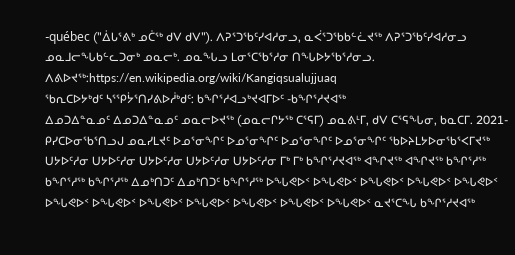-québec ("ᐄᒐᕐᕕᒃ ᓄᑖᖅ ᑯᐯ ᑯᐯ"). ᐱᕈᕐᑐᖃᑦᓯᐊᓱᓂᓗ, ᓇᐹᕐᑐᖃᑲᓪᓛᔪᖅ ᐱᕈᕐᑐᖃᑦᓯᐊᓱᓂᓗ ᓄᓇᒧᓕᖓᑲᓪᓚᑐᓂᒃ ᓄᓇᓕᒃ. ᓄᓇᖓᓗ ᒪᓂᕐᑕᖃᕐᓱᓂ ᑎᖓᐅᔭᖃᕐᓱᓂᓗ. ᐱᕕᐅᔪᖅ:https://en.wikipedia.org/wiki/Kangiqsualujjuaq
ᖃᕆᑕᐅᔭᒃᑯᑦ ᓴᕐᕿᔮᕐᑎᓯᕕᐅᓲᒃᑯᑦ: ᑲᖏᕐᓱᐊᓗᒃᔪᐊᒥᐅᑦ -ᑲᖏᕐᓱᔪᐊᖅ
ᐃᓄᑐᐃᓐᓇᓄᑦ ᐃᓄᑐᐃᓐᓇᓄᑦ ᓄᓇᓕᐅᔪᖅ (ᓄᓇᓕᒋᔭᖅ ᑕᕐᕋᒥ) ᓄᓇᕕᒻᒥ, ᑯᐯ ᑕᕐᕋᖓᓂ, ᑲᓇᑕᒥ. 2021-ᑭᓯᑕᐅᓂᖃᕐᑎᓗᒍ ᓄᓇᓯᒪᔪᑦ ᐅᓄᕐᓂᖏᑦ ᐅᓄᕐᓂᖏᑦ ᐅᓄᕐᓂᖏᑦ ᐅᓄᕐᓂᖏᑦ ᖃᐅᔨᒪᔭᐅᓂᖃᕐᐸᒥᔪᖅ ᑌᔭᐅᑦᓱᓂ ᑌᔭᐅᑦᓱᓂ ᑌᔭᐅᑦᓱᓂ ᑌᔭᐅᑦᓱᓂ ᑌᔭᐅᑦᓱᓂ ᒥᒃ ᒥᒃ ᑲᖏᕐᓱᔪᐊᖅ ᐊᖏᔪᖅ ᐊᖏᔪᖅ ᑲᖏᕐᓱᖅ ᑲᖏᕐᓱᖅ ᑲᖏᕐᓱᖅ ᐃᓄᒃᑎᑐᑦ ᐃᓄᒃᑎᑐᑦ ᑲᖏᕐᓱᖅ ᐅᖓᕙᐅᑉ ᐅᖓᕙᐅᑉ ᐅᖓᕙᐅᑉ ᐅᖓᕙᐅᑉ ᐅᖓᕙᐅᑉ ᐅᖓᕙᐅᑉ ᐅᖓᕙᐅᑉ ᐅᖓᕙᐅᑉ ᐅᖓᕙᐅᑉ ᐅᖓᕙᐅᑉ ᐅᖓᕙᐅᑉ ᐅᖓᕙᐅᑉ ᓇᔪᕐᑕᖓ ᑲᖏᕐᓱᔪᐊᖅ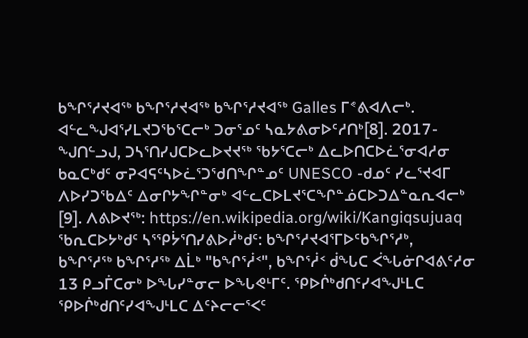ᑲᖏᕐᓱᔪᐊᖅ ᑲᖏᕐᓱᔪᐊᖅ ᑲᖏᕐᓱᔪᐊᖅ Galles ᒥᕝᕕᐊᐱᓕᒃ. ᐊᓪᓚᖑᐊᕐᓯᒪᔪᑐᖃᕐᑕᓕᒃ ᑐᓂᕐᓄᑦ ᓴᓇᔭᕕᓂᐅᑦᓱᑎᒃ[8]. 2017-ᖑᑎᓪᓗᒍ, ᑐᓴᕐᑎᓯᒍᑕᐅᓚᐅᔪᔪᖅ ᖃᔭᕐᑕᓕᒃ ᐃᓚᐅᑎᑕᐅᓛᕐᓂᐊᓱᓂ ᑲᓇᑕᒃᑯᑦ ᓂᕈᐊᕋᑦᓴᐅᓛᕐᑐᖁᑎᖏᓐᓄᑦ UNESCO -ᑯᓄᑦ ᓯᓚᕐᔪᐊᒥ ᐱᐅᓯᑐᖃᐃᑦ ᐃᓂᒋᔭᖏᓐᓂᒃ ᐊᓪᓚᑕᐅᒪᔪᕐᑕᖏᓐᓅᑕᐅᑐᐃᓐᓇᕆᐊᓕᒃ [9]. ᐱᕕᐅᔪᖅ: https://en.wikipedia.org/wiki/Kangiqsujuaq
ᖃᕆᑕᐅᔭᒃᑯᑦ ᓴᕐᕿᔮᕐᑎᓯᕕᐅᓲᒃᑯᑦ: ᑲᖏᕐᓱᔪᐊᕐᒥᐅᑦᑲᖏᕐᓱᒃ,
ᑲᖏᕐᓱᖅ ᑲᖏᕐᓱᖅ ᐃᒫᒃ "ᑲᖏᕐᓲᑉ", ᑲᖏᕐᓲᑉ ᑰᖓᑕ ᐹᖓᓃᒋᐊᕕᑦᓱᓂ 13 ᑭᓗᒦᑕᓂᒃ ᐅᖓᓯᓐᓂᓕ ᐅᖓᕙᒻᒥᑦ. ᕿᐅᒌᒃᑯᑎᑦᓯᐊᖑᒻᒪᑕ ᕿᐅᒌᒃᑯᑎᑦᓯᐊᖑᒻᒪᑕ ᐃᑦᔨᓕᓕᕐᐸᑦ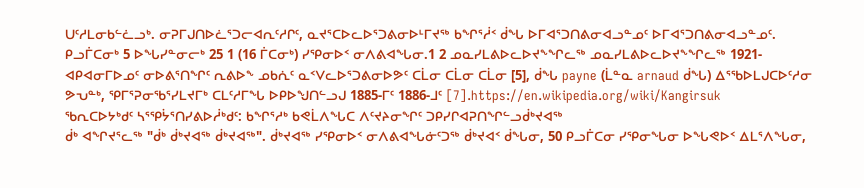ᑌᑦᓱᒪᓂᑲᓪᓛᓗᒃ. ᓂᕈᒥᒍᑎᐅᓛᕐᑐᓕᐊᕆᑦᓱᒋᑦ, ᓇᔪᕐᑕᐅᓚᐅᕐᑐᕕᓂᐅᒻᒥᔪᖅ ᑲᖏᕐᓲᑉ ᑰᖓ ᐅᒥᐊᕐᑐᑎᕕᓂᐊᓗᓐᓄᑦ ᐅᒥᐊᕐᑐᑎᕕᓂᐊᓗᓐᓄᑦ. ᑭᓗᒦᑕᓂᒃ 5 ᐅᖓᓯᓐᓂᓕᒃ 25 1 (16 ᒦᑕᓂᒃ) ᓯᕿᓂᐅᑉ ᓂᐱᕕᐊᖓᓂ.1 2 ᓄᓇᓯᒪᕕᐅᓚᐅᔪᖕᖏᓚᖅ ᓄᓇᓯᒪᕕᐅᓚᐅᔪᖕᖏᓚᖅ 1921-ᐊᑭᐊᓂᒥᐅᓄᑦ ᓂᐅᕕᕐᑎᖏᑦ ᕆᕕᐅᖕ ᓄᑲᕇᑦ ᓇᑉᐯᓚᐅᕐᑐᕕᓂᐅᕗᑦ ᑕᒫᓂ ᑕᒫᓂ ᑕᒫᓂ [5], ᑰᖓ payne (ᒫᓐᓇ arnaud ᑰᖓ) ᐃᕐᖃᐅᒪᒍᑕᐅᑦᓱᓂ ᕗᕃᓐᒃ, ᕿᒥᕐᕈᓂᖃᕐᓯᒪᔪᒥᒃ ᑕᒪᑦᓱᒥᖓ ᐅᑭᐅᖑᑎᓪᓗᒍ 1885-ᒥᑦ 1886-ᒧᑦ [7].https://en.wikipedia.org/wiki/Kangirsuk
ᖃᕆᑕᐅᔭᒃᑯᑦ ᓴᕐᕿᔮᕐᑎᓯᕕᐅᓲᒃᑯᑦ: ᑲᖏᕐᓱᒃ ᑲᕙᒫᐱᖓᑕ ᐱᑦᔪᔨᓂᖏᑦ ᑐᑭᓯᒋᐊᕈᑎᖏᓪᓗᑰᒃᔪᐊᖅ
ᑰᒃ ᐊᖏᔪᕐᓚᖅ "ᑰᒃ ᑰᒃᔪᐊᖅ ᑰᒃᔪᐊᖅ". ᑰᒃᔪᐊᖅ ᓯᕿᓂᐅᑉ ᓂᐱᕕᐊᖓᓃᑦᑐᖅ ᑰᒃᔪᐊᑉ ᑰᖓᓂ, 50 ᑭᓗᒦᑕᓂ ᓯᕿᓂᖓᓂ ᐅᖓᕙᐅᑉ ᐃᒪᕐᐱᖓᓂ,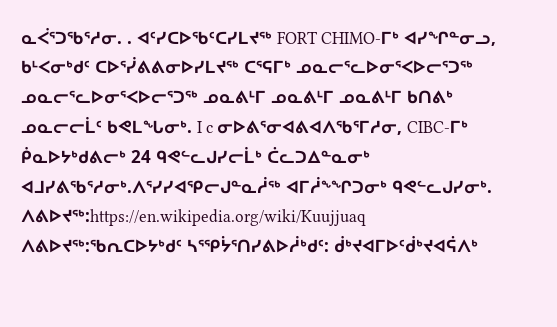ᓇᐹᕐᑐᖃᕐᓱᓂ. . ᐊᑦᓯᑕᐅᖃᑦᑕᓯᒪᔪᖅ FORT CHIMO-ᒥᒃ ᐊᓯᖏᓐᓂᓗ, ᑲᒻᐸᓂᒃᑯᑦ ᑕᐅᕐᓰᕕᕕᓂᐅᓯᒪᔪᖅ ᑕᕐᕋᒥᒃ ᓄᓇᓕᕐᓚᐅᓂᕐᐸᐅᓕᕐᑐᖅ ᓄᓇᓕᕐᓚᐅᓂᕐᐸᐅᓕᕐᑐᖅ ᓄᓇᕕᒻᒥ ᓄᓇᕕᒻᒥ ᓄᓇᕕᒻᒥ ᑲᑎᕕᒃ ᓄᓇᓕᓕᒫᑦ ᑲᕙᒪᖓᓂᒃ. I c ᓂᐅᕕᕐᓂᐊᕕᐊᐱᖃᕐᒥᓱᓂ, CIBC-ᒥᒃ ᑮᓇᐅᔭᒃᑯᕕᓕᒃ 24 ᑫᕙᓪᓚᒍᓯᓕᒫᒃ ᑖᓚᑐᐃᓐᓇᓂᒃ ᐊᒧᓯᕕᖃᕐᓱᓂᒃ.ᐱᕐᓯᓯᐊᕿᓕᒍᓐᓇᓲᖅ ᐊᒥᓲᖕᖏᑐᓂᒃ ᑫᕙᓪᓚᒍᓯᓂᒃ. ᐱᕕᐅᔪᖅ:https://en.wikipedia.org/wiki/Kuujjuaq
ᐱᕕᐅᔪᖅ:ᖃᕆᑕᐅᔭᒃᑯᑦ ᓴᕐᕿᔮᕐᑎᓯᕕᐅᓲᒃᑯᑦ: ᑰᒃᔪᐊᒥᐅᑦᑰᒃᔪᐊᕌᐱᒃ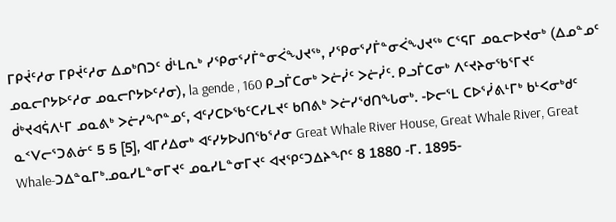ᒥᑭᔫᑦᓱᓂ ᒥᑭᔫᑦᓱᓂ ᐃᓄᒃᑎᑐᑦ ᑰᒻᒪᕆᒃ ᓯᕿᓂᕐᓯᒦᓐᓂᐹᖑᔪᖅ, ᓯᕿᓂᕐᓯᒦᓐᓂᐹᖑᔪᖅ ᑕᕐᕋᒥ ᓄᓇᓕᐅᔪᓂᒃ (ᐃᓄᓐᓄᑦ ᓄᓇᓕᒋᔭᐅᑦᓱᓂ ᓄᓇᓕᒋᔭᐅᑦᓱᓂ), la gende , 160 ᑭᓗᒦᑕᓂᒃ ᐳᓖᓰᑦ ᐳᓖᓰᑦ. ᑭᓗᒦᑕᓂᒃ ᐱᑦᔪᔨᓂᖃᕐᒥᔪᑦ ᑰᒃᔪᐊᕌᐱᒻᒥ ᓄᓇᕕᒃ ᐳᓖᓯᖏᓐᓄᑦ, ᐊᑦᓯᑕᐅᖃᑦᑕᓯᒪᔪᑦ ᑲᑎᕕᒃ ᐳᓖᓯᖁᑎᖓᓂᒃ. -ᐅᓕᕐᒪ ᑕᐅᕐᓰᕕᒻᒥᒃ ᑲᒻᐸᓂᒃᑯᑦ ᓇᑉᐯᓕᕐᑐᕕᓃᑦ 5 5 [5], ᐊᒥᓱᐃᓂᒃ ᐊᑦᓯᔭᐅᒍᑎᖃᕐᓱᓂ Great Whale River House, Great Whale River, Great Whale-ᑐᐃᓐᓇᒥᒃ.ᓄᓇᓯᒪᓐᓂᒥᔪᑦ ᓄᓇᓯᒪᓐᓂᒥᔪᑦ ᐊᔪᕿᑦᑐᐃᔨᖏᑦ 8 1880 -ᒥ. 1895-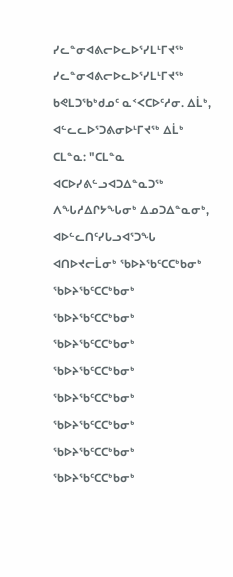ᓯᓚᓐᓂᐊᕕᓕᐅᓚᐅᕐᓯᒪᒻᒥᔪᖅ ᓯᓚᓐᓂᐊᕕᓕᐅᓚᐅᕐᓯᒪᒻᒥᔪᖅ ᑲᕙᒪᑐᖃᒃᑯᓄᑦ ᓇᑉᐸᑕᐅᑦᓱᓂ. ᐃᒫᒃ, ᐊᓪᓚᓚᐅᕐᑐᕕᓂᐅᒻᒥᔪᖅ ᐃᒫᒃ ᑕᒪᓐᓇ: "ᑕᒪᓐᓇ ᐊᑕᐅᓯᕕᓪᓗᐊᑐᐃᓐᓇᑐᖅ ᐱᖓᓱᐃᒋᔭᖓᓂᒃ ᐃᓄᑐᐃᓐᓇᓂᒃ, ᐊᐅᓪᓚᑎᑦᓯᒐᓗᐊᕐᑐᖓ ᐊᑎᐅᔪᓕᒫᓂᒃ ᖃᐅᔨᖃᑦᑕᑕᒃᑲᓂᒃ ᖃᐅᔨᖃᑦᑕᑕᒃᑲᓂᒃ ᖃᐅᔨᖃᑦᑕᑕᒃᑲᓂᒃ ᖃᐅᔨᖃᑦᑕᑕᒃᑲᓂᒃ ᖃᐅᔨᖃᑦᑕᑕᒃᑲᓂᒃ ᖃᐅᔨᖃᑦᑕᑕᒃᑲᓂᒃ ᖃᐅᔨᖃᑦᑕᑕᒃᑲᓂᒃ ᖃᐅᔨᖃᑦᑕᑕᒃᑲᓂᒃ ᖃᐅᔨᖃᑦᑕᑕᒃᑲᓂᒃ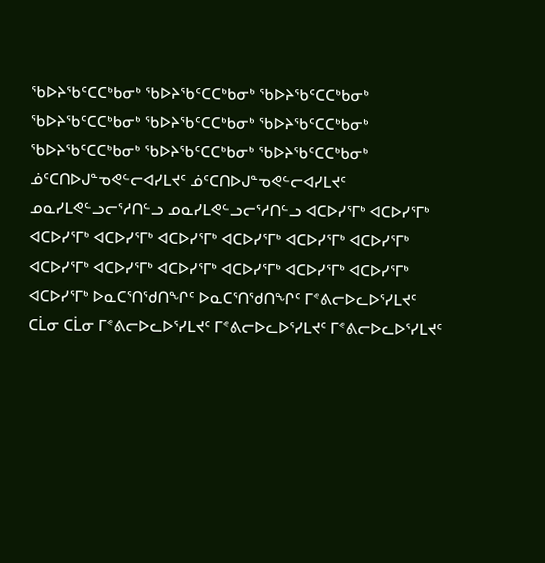ᖃᐅᔨᖃᑦᑕᑕᒃᑲᓂᒃ ᖃᐅᔨᖃᑦᑕᑕᒃᑲᓂᒃ ᖃᐅᔨᖃᑦᑕᑕᒃᑲᓂᒃ ᖃᐅᔨᖃᑦᑕᑕᒃᑲᓂᒃ ᖃᐅᔨᖃᑦᑕᑕᒃᑲᓂᒃ ᖃᐅᔨᖃᑦᑕᑕᒃᑲᓂᒃ ᖃᐅᔨᖃᑦᑕᑕᒃᑲᓂᒃ ᖃᐅᔨᖃᑦᑕᑕᒃᑲᓂᒃ ᖃᐅᔨᖃᑦᑕᑕᒃᑲᓂᒃ ᓅᑦᑕᑎᐅᒍᓐᓀᕙᓪᓕᐊᓯᒪᔪᑦ ᓅᑦᑕᑎᐅᒍᓐᓀᕙᓪᓕᐊᓯᒪᔪᑦ ᓄᓇᓯᒪᕙᓪᓗᓕᕐᓱᑎᓪᓗ ᓄᓇᓯᒪᕙᓪᓗᓕᕐᓱᑎᓪᓗ ᐊᑕᐅᓯᕐᒥᒃ ᐊᑕᐅᓯᕐᒥᒃ ᐊᑕᐅᓯᕐᒥᒃ ᐊᑕᐅᓯᕐᒥᒃ ᐊᑕᐅᓯᕐᒥᒃ ᐊᑕᐅᓯᕐᒥᒃ ᐊᑕᐅᓯᕐᒥᒃ ᐊᑕᐅᓯᕐᒥᒃ ᐊᑕᐅᓯᕐᒥᒃ ᐊᑕᐅᓯᕐᒥᒃ ᐊᑕᐅᓯᕐᒥᒃ ᐊᑕᐅᓯᕐᒥᒃ ᐊᑕᐅᓯᕐᒥᒃ ᐊᑕᐅᓯᕐᒥᒃ ᐊᑕᐅᓯᕐᒥᒃ ᐅᓇᑕᕐᑎᖁᑎᖏᑦ ᐅᓇᑕᕐᑎᖁᑎᖏᑦ ᒥᕝᕕᓕᐅᓚᐅᕐᓯᒪᔪᑦ ᑕᒫᓂ ᑕᒫᓂ ᒥᕝᕕᓕᐅᓚᐅᕐᓯᒪᔪᑦ ᒥᕝᕕᓕᐅᓚᐅᕐᓯᒪᔪᑦ ᒥᕝᕕᓕᐅᓚᐅᕐᓯᒪᔪᑦ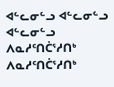ᐊᓪᓚᓂᓪᓗ ᐊᓪᓚᓂᓪᓗ ᐊᓪᓚᓂᓪᓗ ᐱᓇᓱᑦᑎᑖᕐᓱᑎᒃ ᐱᓇᓱᑦᑎᑖᕐᓱᑎᒃ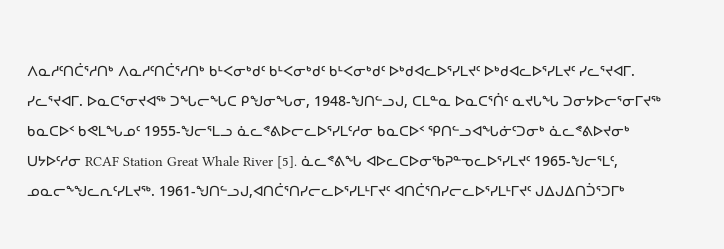ᐱᓇᓱᑦᑎᑖᕐᓱᑎᒃ ᐱᓇᓱᑦᑎᑖᕐᓱᑎᒃ ᑲᒻᐸᓂᒃᑯᑦ ᑲᒻᐸᓂᒃᑯᑦ ᑲᒻᐸᓂᒃᑯᑦ ᐅᒃᑯᐊᓚᐅᕐᓯᒪᔪᑦ ᐅᒃᑯᐊᓚᐅᕐᓯᒪᔪᑦ ᓯᓚᕐᔪᐊᒥ. ᓯᓚᕐᔪᐊᒥ. ᐅᓇᑕᕐᓂᔪᐊᖅ ᑐᖓᓕᖓᑕ ᑭᖑᓂᖓᓂ, 1948-ᖑᑎᓪᓗᒍ, ᑕᒪᓐᓇ ᐅᓇᑕᕐᑏᑦ ᓇᔪᒐᖓ ᑐᓂᔭᐅᓕᕐᓂᒥᔪᖅ ᑲᓇᑕᐅᑉ ᑲᕙᒪᖓᓄᑦ 1955-ᖑᓕᕐᒪᓗ ᓈᓚᕝᕕᐅᓕᓚᐅᕐᓯᒪᑦᓱᓂ ᑲᓇᑕᐅᑉ ᕿᑎᓪᓗᐊᖓᓃᑦᑐᓂᒃ ᓈᓚᕝᕕᐅᔪᓂᒃ ᑌᔭᐅᑦᓱᓂ RCAF Station Great Whale River [5]. ᓈᓚᕝᕕᖓ ᐊᐅᓚᑕᐅᓂᖃᕈᓐᓀᓚᐅᕐᓯᒪᔪᑦ 1965-ᖑᓕᕐᒪᑦ, ᓄᓇᓕᖕᖑᓚᕆᑦᓯᒪᔪᖅ. 1961-ᖑᑎᓪᓗᒍ,ᐊᑎᑖᕐᑎᓯᓕᓚᐅᕐᓯᒪᒻᒥᔪᑦ ᐊᑎᑖᕐᑎᓯᓕᓚᐅᕐᓯᒪᒻᒥᔪᑦ ᒍᐃᒍᐃᑎᑑᕐᑐᒥᒃ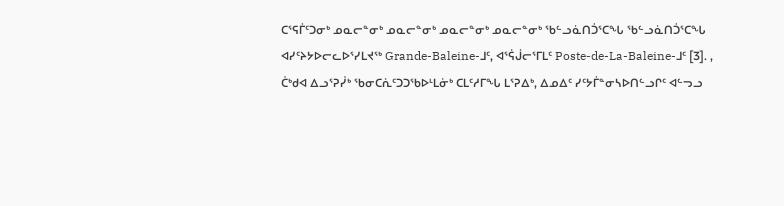ᑕᕐᕋᒦᑦᑐᓂᒃ ᓄᓇᓕᓐᓂᒃ ᓄᓇᓕᓐᓂᒃ ᓄᓇᓕᓐᓂᒃ ᓄᓇᓕᓐᓂᒃ ᖃᓪᓗᓈᑎᑑᕐᑕᖓ ᖃᓪᓗᓈᑎᑑᕐᑕᖓ ᐊᓯᑦᔨᔭᐅᓕᓚᐅᕐᓯᒪᔪᖅ Grande-Baleine-ᒧᑦ, ᐊᕐᕌᒎᓕᕐᒥᒪᑦ Poste-de-La-Baleine-ᒧᑦ [3]. , ᑖᒃᑯᐊ ᐃᓗᕐᕈᓰᒃ ᖃᓂᑕᕇᑦᑐᑐᖃᐅᒻᒪᓃᒃ ᑕᒪᑦᓱᒥᖓ ᒪᕐᕈᐃᒃ, ᐃᓄᐃᑦ ᓯᑦᔭᒦᓐᓂᓴᐅᑎᓪᓗᒋᑦ ᐊᓪᓓᓗ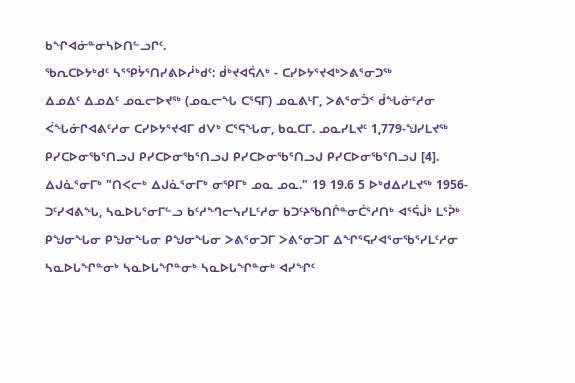ᑲᖏᐊᓃᓐᓂᓴᐅᑎᓪᓗᒋᑦ.
ᖃᕆᑕᐅᔭᒃᑯᑦ ᓴᕐᕿᔮᕐᑎᓯᕕᐅᓲᒃᑯᑦ: ᑰᒃᔪᐊᕌᐱᒃ - ᑕᓯᐅᔭᕐᔪᐊᒃᐳᕕᕐᓂᑐᖅ
ᐃᓄᐃᑦ ᐃᓄᐃᑦ ᓄᓇᓕᐅᔪᖅ (ᓄᓇᓕᖓ ᑕᕐᕋᒥ) ᓄᓇᕕᒻᒥ, ᐳᕕᕐᓂᑑᑉ ᑰᖓᓃᑦᓱᓂ ᐹᖓᓃᒋᐊᕕᑦᓱᓂ ᑕᓯᐅᔭᕐᔪᐊᒥ ᑯᐯᒃ ᑕᕐᕋᖓᓂ, ᑲᓇᑕᒥ. ᓄᓇᓯᒪᔪᑦ 1,779-ᖑᓯᒪᔪᖅ ᑭᓯᑕᐅᓂᖃᕐᑎᓗᒍ ᑭᓯᑕᐅᓂᖃᕐᑎᓗᒍ ᑭᓯᑕᐅᓂᖃᕐᑎᓗᒍ ᑭᓯᑕᐅᓂᖃᕐᑎᓗᒍ [4]. ᐃᒍᓈᕐᓂᒥᒃ "ᑎᐸᓕᒃ ᐃᒍᓈᕐᓂᒥᒃ ᓂᕿᒥᒃ ᓄᓇ ᓄᓇ." 19 19.6 5 ᐅᒃᑯᐃᓯᒪᔪᖅ 1956-ᑐᑦᓯᐊᕕᖓ, ᓴᓇᐅᒐᕐᓂᒥᓪᓗ ᑲᑦᓱᙰᓕᓭᓯᒪᑦᓱᓂ ᑲᑐᑦᔨᖃᑎᒌᓐᓂᑖᕐᓱᑎᒃ ᐊᕐᕌᒎᒃ ᒪᕐᕉᒃ ᑭᖑᓂᖓᓂ ᑭᖑᓂᖓᓂ ᑭᖑᓂᖓᓂ ᐳᕕᕐᓂᑐᒥ ᐳᕕᕐᓂᑐᒥ ᐃᖏᕐᕋᓯᐊᕐᓂᖃᕐᓯᒪᑦᓱᓂ ᓴᓇᐅᒐᖏᓐᓂᒃ ᓴᓇᐅᒐᖏᓐᓂᒃ ᓴᓇᐅᒐᖏᓐᓂᒃ ᐊᓯᖏᑦ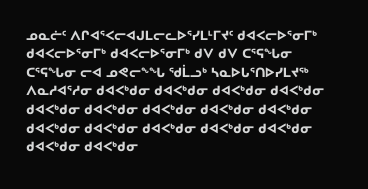ᓄᓇᓖᑦ ᐱᒋᐊᕐᐸᓕᐊᒍᒪᓕᓚᐅᕐᓯᒪᒻᒥᔪᑦ ᑯᐊᐸᓕᐅᕐᓂᒥᒃ ᑯᐊᐸᓕᐅᕐᓂᒥᒃ ᑯᐊᐸᓕᐅᕐᓂᒥᒃ ᑯᐯ ᑯᐯ ᑕᕐᕋᖓᓂ ᑕᕐᕋᖓᓂ ᓕᐊ ᓄᕙᓕᖕᖓ ᖁᒫᓗᒃ ᓴᓇᐅᒐᕐᑎᐅᓯᒪᔪᖅ ᐱᓇᓱᐊᕐᓱᓂ ᑯᐊᐸᒃᑯᓂ ᑯᐊᐸᒃᑯᓂ ᑯᐊᐸᒃᑯᓂ ᑯᐊᐸᒃᑯᓂ ᑯᐊᐸᒃᑯᓂ ᑯᐊᐸᒃᑯᓂ ᑯᐊᐸᒃᑯᓂ ᑯᐊᐸᒃᑯᓂ ᑯᐊᐸᒃᑯᓂ ᑯᐊᐸᒃᑯᓂ ᑯᐊᐸᒃᑯᓂ ᑯᐊᐸᒃᑯᓂ ᑯᐊᐸᒃᑯᓂ ᑯᐊᐸᒃᑯᓂ ᑯᐊᐸᒃᑯᓂ ᑯᐊᐸᒃᑯᓂ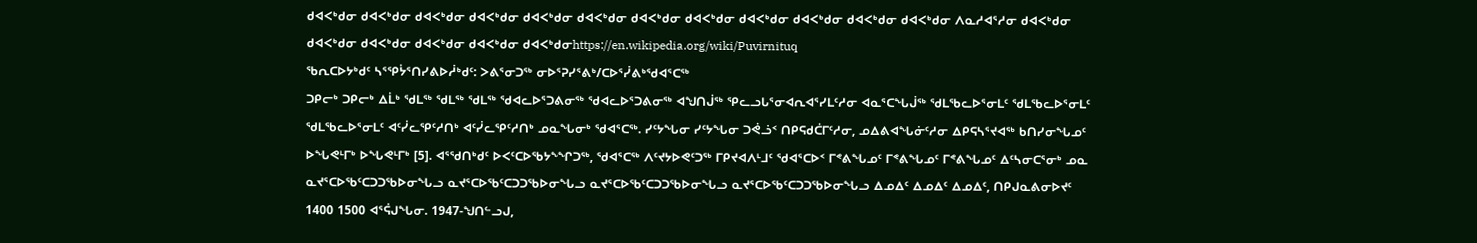ᑯᐊᐸᒃᑯᓂ ᑯᐊᐸᒃᑯᓂ ᑯᐊᐸᒃᑯᓂ ᑯᐊᐸᒃᑯᓂ ᑯᐊᐸᒃᑯᓂ ᑯᐊᐸᒃᑯᓂ ᑯᐊᐸᒃᑯᓂ ᑯᐊᐸᒃᑯᓂ ᑯᐊᐸᒃᑯᓂ ᑯᐊᐸᒃᑯᓂ ᑯᐊᐸᒃᑯᓂ ᑯᐊᐸᒃᑯᓂ ᐱᓇᓱᐊᕐᓱᓂ ᑯᐊᐸᒃᑯᓂ ᑯᐊᐸᒃᑯᓂ ᑯᐊᐸᒃᑯᓂ ᑯᐊᐸᒃᑯᓂ ᑯᐊᐸᒃᑯᓂ ᑯᐊᐸᒃᑯᓂhttps://en.wikipedia.org/wiki/Puvirnituq
ᖃᕆᑕᐅᔭᒃᑯᑦ ᓴᕐᕿᔮᕐᑎᓯᕕᐅᓲᒃᑯᑦ: ᐳᕕᕐᓂᑐᖅ ᓂᐅᕐᕈᓯᕐᕕᒃ/ᑕᐅᕐᓰᕕᒃᖁᐊᕐᑕᖅ
ᑐᑭᓕᒃ ᑐᑭᓕᒃ ᐃᒫᒃ ᖁᒪᖅ ᖁᒪᖅ ᖁᒪᖅ ᖁᐊᓚᐅᕐᑐᕕᓂᖅ ᖁᐊᓚᐅᕐᑐᕕᓂᖅ ᐊᖑᑎᒎᖅ ᕿᓚᓗᒐᕐᓂᐊᕆᐊᕐᓯᒪᑦᓱᓂ ᐊᓇᕐᑕᖓᒎᖅ ᖁᒪᖃᓚᐅᕐᓂᒪᑦ ᖁᒪᖃᓚᐅᕐᓂᒪᑦ ᖁᒪᖃᓚᐅᕐᓂᒪᑦ ᐊᑦᓰᓚᕿᑦᓱᑎᒃ ᐊᑦᓰᓚᕿᑦᓱᑎᒃ ᓄᓇᖓᓂᒃ ᖁᐊᕐᑕᖅ. ᓯᑦᔭᖓᓂ ᓯᑦᔭᖓᓂ ᑐᕚᓘᑉ ᑎᑭᕋᑯᑖᒥᑦᓱᓂ, ᓄᐃᕕᐊᖓᓃᑦᓱᓂ ᐃᑭᕋᓴᕐᔪᐊᖅ ᑲᑎᓯᓂᖓᓄᑦ ᐅᖓᕙᒻᒥᒃ ᐅᖓᕙᒻᒥᒃ [5]. ᐊᕐᖁᑎᒃᑯᑦ ᐅᐸᑦᑕᐅᖃᔭᖕᖏᑐᖅ, ᖁᐊᕐᑕᖅ ᐱᑦᔪᔭᐅᕙᑦᑐᖅ ᒥᑭᔪᐊᐱᒻᒧᑦ ᖁᐊᕐᑕᐅᑉ ᒥᕝᕕᖓᓄᑦ ᒥᕝᕕᖓᓄᑦ ᒥᕝᕕᖓᓄᑦ ᐃᑦᓴᓂᑕᕐᓂᒃ ᓄᓇ ᓇᔪᕐᑕᐅᖃᑦᑕᑐᑐᖃᐅᓂᖓᓗ ᓇᔪᕐᑕᐅᖃᑦᑕᑐᑐᖃᐅᓂᖓᓗ ᓇᔪᕐᑕᐅᖃᑦᑕᑐᑐᖃᐅᓂᖓᓗ ᓇᔪᕐᑕᐅᖃᑦᑕᑐᑐᖃᐅᓂᖓᓗ ᐃᓄᐃᑦ ᐃᓄᐃᑦ ᐃᓄᐃᑦ, ᑎᑭᒍᓇᕕᓂᐅᔪᑦ 1400 1500 ᐊᕐᕌᒍᖓᓂ. 1947-ᖑᑎᓪᓗᒍ,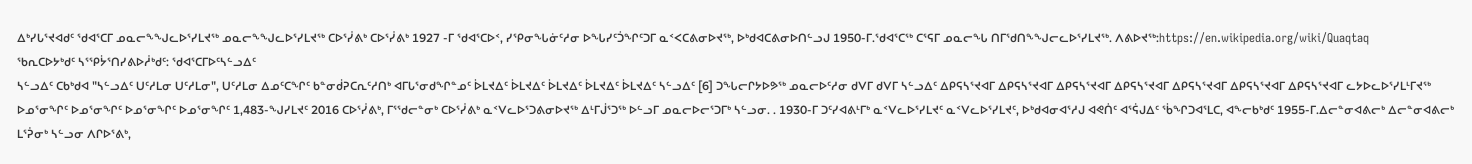ᐃᒃᓯᒐᕐᔪᐊᑯᑦ ᖁᐊᕐᑕᒥ ᓄᓇᓕᖕᖑᓚᐅᕐᓯᒪᔪᖅ ᓄᓇᓕᖕᖑᓚᐅᕐᓯᒪᔪᖅ ᑕᐅᕐᓰᕕᒃ ᑕᐅᕐᓰᕕᒃ 1927 -ᒥ ᖁᐊᕐᑕᐅᑉ, ᓯᕿᓂᖓᓃᑦᓱᓂ ᐅᖓᓯᑦᑑᖏᑦᑐᒥ ᓇᑉᐸᑕᕕᓂᐅᔪᖅ, ᐅᒃᑯᐊᑕᕕᓂᐅᑎᓪᓗᒍ 1950-ᒥ.ᖁᐊᕐᑕᖅ ᑕᕐᕋᒥ ᓄᓇᓕᖓ ᑎᒥᖁᑎᖕᖑᓕᓚᐅᕐᓯᒪᔪᖅ. ᐱᕕᐅᔪᖅ:https://en.wikipedia.org/wiki/Quaqtaq
ᖃᕆᑕᐅᔭᒃᑯᑦ ᓴᕐᕿᔮᕐᑎᓯᕕᐅᓲᒃᑯᑦ: ᖁᐊᕐᑕᒥᐅᑦᓴᓪᓗᐃᑦ
ᓴᓪᓗᐃᑦ ᑕᑲᒃᑯᐊ "ᓴᓪᓗᐃᑦ ᑌᑦᓱᒪᓂ ᑌᑦᓱᒪᓂ", ᑌᑦᓱᒪᓂ ᐃᓄᑦᑕᖏᑦ ᑲᓐᓂᑰᕈᑕᕆᑦᓱᑎᒃ ᐊᒥᒐᕐᓂᑯᖏᓐᓄᑦ ᐆᒪᔪᐃᑦ ᐆᒪᔪᐃᑦ ᐆᒪᔪᐃᑦ ᐆᒪᔪᐃᑦ ᐆᒪᔪᐃᑦ ᓴᓪᓗᐃᑦ [6] ᑐᖓᓕᒋᔭᐅᕗᖅ ᓄᓇᓕᐅᑦᓱᓂ ᑯᐯᒥ ᑯᐯᒥ ᓴᓪᓗᐃᑦ ᐃᑭᕋᓴᕐᔪᐊᒥ ᐃᑭᕋᓴᕐᔪᐊᒥ ᐃᑭᕋᓴᕐᔪᐊᒥ ᐃᑭᕋᓴᕐᔪᐊᒥ ᐃᑭᕋᓴᕐᔪᐊᒥ ᐃᑭᕋᓴᕐᔪᐊᒥ ᐃᑭᕋᓴᕐᔪᐊᒥ ᓚᔭᐅᓚᐅᕐᓯᒪᒻᒥᔪᖅ ᐅᓄᕐᓂᖏᑦ ᐅᓄᕐᓂᖏᑦ ᐅᓄᕐᓂᖏᑦ ᐅᓄᕐᓂᖏᑦ 1,483-ᖑᓯᒪᔪᑦ 2016 ᑕᐅᕐᓰᕕᒃ, ᒥᕐᖁᓕᓐᓂᒃ ᑕᐅᕐᓰᕕᒃ ᓇᑉᐯᓚᐅᕐᑐᕕᓂᐅᔪᖅ ᐃᒻᒥᒎᕐᑐᖅ ᐅᓪᓗᒥ ᓄᓇᓕᐅᓕᕐᑐᒥᒃ ᓴᓪᓗᓂ. . 1930-ᒥ ᑐᑦᓯᐊᕕᒻᒥᒃ ᓇᑉᐯᓚᐅᕐᓯᒪᔪᑦ ᓇᑉᐯᓚᐅᕐᓯᒪᔪᑦ, ᐅᒃᑯᐊᓂᐊᕐᓱᒍ ᐊᕙᑏᑦ ᐊᕐᕌᒍᐃᑦ ᖄᖏᑐᐊᕐᒪᑕ, ᐊᖕᓕᑲᒃᑯᑦ 1955-ᒥ.ᐃᓕᓐᓂᐊᕕᓕᒃ ᐃᓕᓐᓂᐊᕕᓕᒃ ᒪᕐᕉᓂᒃ ᓴᓪᓗᓂ ᐱᒋᐅᕐᕕᒃ,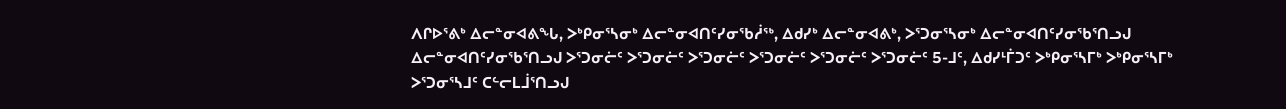ᐱᒋᐅᕐᕕᒃ ᐃᓕᓐᓂᐊᕕᖓ, ᐳᒃᑭᓂᕐᓴᓂᒃ ᐃᓕᓐᓂᐊᑎᑦᓯᓂᖃᓲᖅ, ᐃᑯᓯᒃ ᐃᓕᓐᓂᐊᕕᒃ, ᐳᕐᑐᓂᕐᓴᓂᒃ ᐃᓕᓐᓂᐊᑎᑦᓯᓂᖃᕐᑎᓗᒍ ᐃᓕᓐᓂᐊᑎᑦᓯᓂᖃᕐᑎᓗᒍ ᐳᕐᑐᓂᓖᑦ ᐳᕐᑐᓂᓖᑦ ᐳᕐᑐᓂᓖᑦ ᐳᕐᑐᓂᓖᑦ ᐳᕐᑐᓂᓖᑦ ᐳᕐᑐᓂᓖᑦ 5-ᒧᑦ, ᐃᑯᓯᒻᒦᑐᑦ ᐳᒃᑭᓂᕐᓴᒥᒃ ᐳᒃᑭᓂᕐᓴᒥᒃ ᐳᕐᑐᓂᕐᓴᒧᑦ ᑕᓪᓕᒪᒨᕐᑎᓗᒍ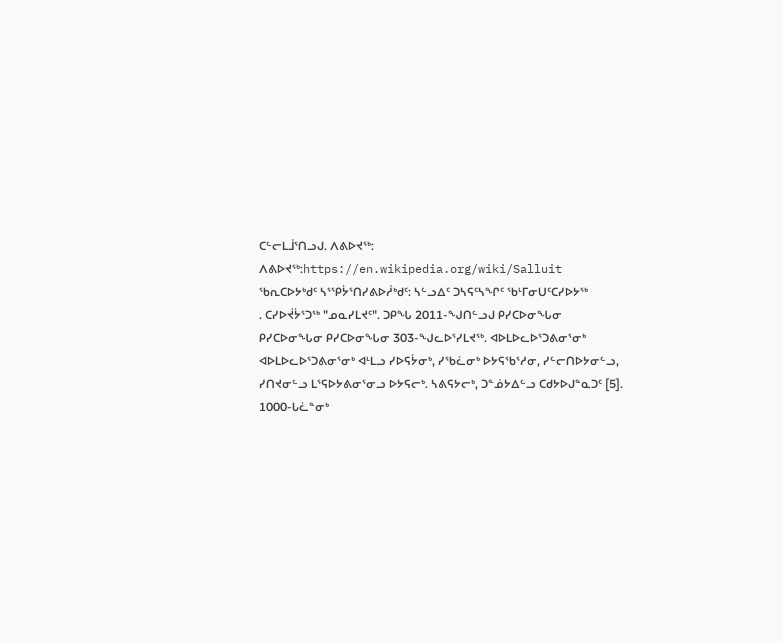ᑕᓪᓕᒪᒨᕐᑎᓗᒍ. ᐱᕕᐅᔪᖅ: ᐱᕕᐅᔪᖅ:https://en.wikipedia.org/wiki/Salluit
ᖃᕆᑕᐅᔭᒃᑯᑦ ᓴᕐᕿᔮᕐᑎᓯᕕᐅᓲᒃᑯᑦ: ᓴᓪᓗᐃᑦ ᑐᓴᕋᑦᓴᖏᑦ ᖃᒻᒥᓂᑌᑦᑕᓯᐅᔭᖅ
. ᑕᓯᐅᔫᔮᕐᑐᖅ "ᓄᓇᓯᒪᔪᑦ". ᑐᑭᖓ 2011-ᖑᑎᓪᓗᒍ ᑭᓯᑕᐅᓂᖓᓂ ᑭᓯᑕᐅᓂᖓᓂ ᑭᓯᑕᐅᓂᖓᓂ 303-ᖑᓚᐅᕐᓯᒪᔪᖅ. ᐊᐅᒪᐅᓚᐅᕐᑐᕕᓂᕐᓂᒃ ᐊᐅᒪᐅᓚᐅᕐᑐᕕᓂᕐᓂᒃ ᐊᒻᒪᓗ ᓯᐅᕋᔮᓂᒃ, ᓯᖃᓛᓂᒃ ᐅᔭᕋᖃᕐᓱᓂ, ᓯᓪᓕᑎᐅᔭᓂᓪᓗ, ᓯᑎᔪᓂᓪᓗ ᒪᕐᕋᐅᔭᕕᓂᕐᓂᓗ ᐅᔭᕋᓕᒃ. ᓴᕕᕋᔭᓕᒃ, ᑐᓐᓅᔭᐃᓪᓗ ᑕᑯᔭᐅᒍᓐᓇᑐᑦ [5]. 1000-ᒐᓛᓐᓂᒃ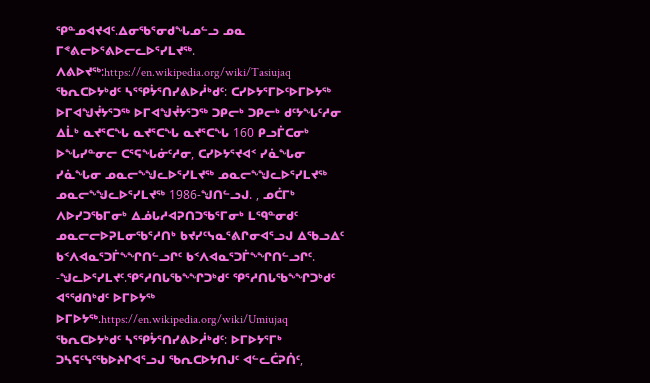ᕿᓐᓄᐊᔪᐊᑦ.ᐃᓂᖃᕐᓂᑯᖓᓄᓪᓗ ᓄᓇ ᒥᕝᕕᓕᐅᕐᕕᐅᓕᓚᐅᕐᓯᒪᔪᖅ. ᐱᕕᐅᔪᖅ:https://en.wikipedia.org/wiki/Tasiujaq
ᖃᕆᑕᐅᔭᒃᑯᑦ ᓴᕐᕿᔮᕐᑎᓯᕕᐅᓲᒃᑯᑦ: ᑕᓯᐅᔭᕐᒥᐅᑦᐅᒥᐅᔭᖅ
ᐅᒥᐊᖑᔫᔭᕐᑐᖅ ᐅᒥᐊᖑᔫᔭᕐᑐᖅ ᑐᑭᓕᒃ ᑐᑭᓕᒃ ᑯᑦᔭᖓᑦᓱᓂ ᐃᒫᒃ ᓇᔪᕐᑕᖓ ᓇᔪᕐᑕᖓ ᓇᔪᕐᑕᖓ 160 ᑭᓗᒦᑕᓂᒃ ᐅᖓᓯᓐᓂᓕ ᑕᕐᕋᖓᓃᑦᓱᓂ, ᑕᓯᐅᔭᕐᔪᐊᑉ ᓯᓈᖓᓂ ᓯᓈᖓᓂ ᓄᓇᓕᖕᖑᓚᐅᕐᓯᒪᔪᖅ ᓄᓇᓕᖕᖑᓚᐅᕐᓯᒪᔪᖅ ᓄᓇᓕᖕᖑᓚᐅᕐᓯᒪᔪᖅ 1986-ᖑᑎᓪᓗᒍ. , ᓄᑖᒥᒃ ᐱᐅᓯᑐᖃᒥᓂᒃ ᐃᓅᒐᓱᐊᕈᑎᑐᖃᕐᒥᓂᒃ ᒪᙯᓐᓂᑯᑦ ᓄᓇᓕᓕᐅᕈᒪᓂᖃᕐᓱᑎᒃ ᑲᔪᓯᑦᓭᓇᕐᕕᒋᓂᐊᕐᓗᒍ ᐃᖃᓗᐃᑦ ᑲᑉᐱᐊᓇᕐᑐᒦᖕᖏᑎᓪᓗᒋᑦ ᑲᑉᐱᐊᓇᕐᑐᒦᖕᖏᑎᓪᓗᒋᑦ. -ᖑᓚᐅᕐᓯᒪᔪᑦ.ᕿᕐᓱᑎᒐᖃᖕᖏᑐᒃᑯᑦ ᕿᕐᓱᑎᒐᖃᖕᖏᑐᒃᑯᑦ ᐊᕐᖁᑎᒃᑯᑦ ᐅᒥᐅᔭᖅ ᐅᒥᐅᔭᖅ.https://en.wikipedia.org/wiki/Umiujaq
ᖃᕆᑕᐅᔭᒃᑯᑦ ᓴᕐᕿᔮᕐᑎᓯᕕᐅᓲᒃᑯᑦ: ᐅᒥᐅᔭᕐᒥᒃ ᑐᓴᕋᑦᓭᑦᖃᐅᔨᒋᐊᕐᓗᒍ ᖃᕆᑕᐅᔭᑎᒍᑦ ᐊᓪᓚᑖᕈᑏᑦ,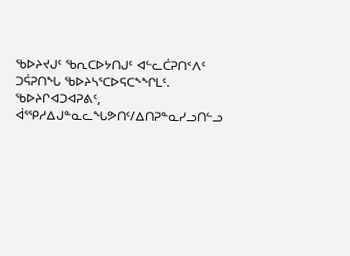ᖃᐅᔨᔪᒍᑦ ᖃᕆᑕᐅᔭᑎᒍᑦ ᐊᓪᓚᑖᕈᑎᑉᐱᑦ ᑐᕌᕈᑎᖓ ᖃᐅᔨᓴᕐᑕᐅᕋᑕᖕᖏᒪᑦ. ᖃᐅᔨᒋᐊᑐᐊᕈᕕᑦ, ᐋᕐᕿᓱᐃᒍᓐᓇᓚᖓᕗᑎᑦ/ᐃᑎᕈᓐᓇᓯᓗᑎᓪᓗ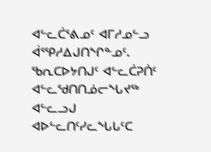ᐊᓪᓚᑖᕐᕕᓄᑦ ᐊᒥᓱᓄᓪᓗ ᐋᕐᕿᓱᐃᒍᑎᖏᓐᓄᑦ.
ᖃᕆᑕᐅᔭᑎᒍᑦ ᐊᓪᓚᑖᕈᑏᑦ ᐊᓪᓚᖁᑎᑎᓅᓕᖓᔪᖅ ᐊᓪᓚᓗᒍ ᐊᐅᓪᓚᑎᑦᓯᓚᖓᒐᑦᑕ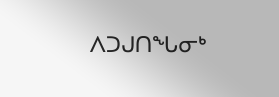ᐱᑐᒍᑎᖓᓂᒃ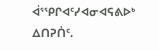ᐋᕐᕿᒋᐊᑦᓯᐊᓂᐊᕋᕕᐅᒃ ᐃᑎᕈᑏᑦ.